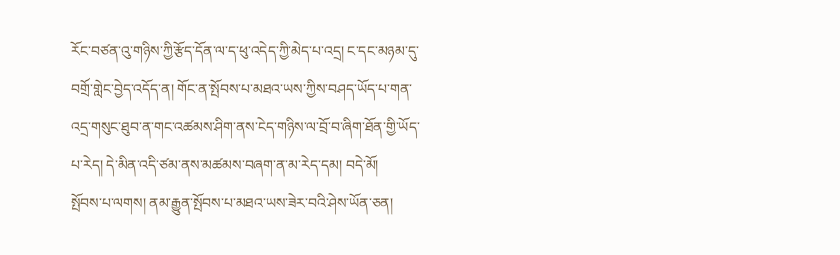རོང་བཙན་འུ་གཉིས་ཀྱི་རྩོད་དོན་ལ་ད་ཕུ་འདེད་ཀྱི་མེད་པ་འདྲ། ང་དང་མཉམ་དུ་བགྲོ་གླེང་བྱེད་འདོད་ན། གོང་ན་སྤོབས་པ་མཐའ་ཡས་ཀྱིས་བཤད་ཡོད་པ་གན་འདྲ་གསུང་ཐུབ་ན་གང་འཚམས་ཤིག་ནས་ངེད་གཉིས་ལ་བྲོ་བ་ཞིག་ཐོན་གྱི་ཡོད་པ་རེད། དེ་མིན་འདི་ཙམ་ནས་མཚམས་བཞག་ན་མ་རེད་དམ། བདེ་མོ།
སྤོབས་པ་ལགས། ནམ་རྒྱུན་སྤོབས་པ་མཐའ་ཡས་ཟེར་བའི་ཤེས་ཡོན་ཅན།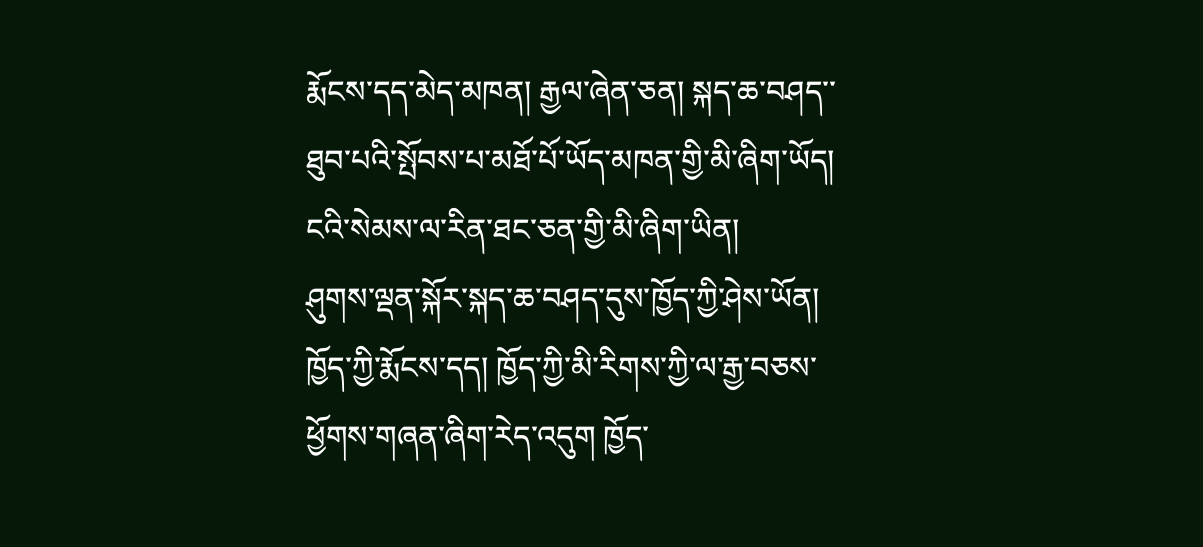རྨོངས་དད་མེད་མཁན། རྒྱལ་ཞེན་ཅན། སྐད་ཆ་བཤད་་ཐུབ་པའི་སྤོབས་པ་མཐོ་པོ་ཡོད་མཁན་གྱི་མི་ཞིག་ཡོད། ངའི་སེམས་ལ་རིན་ཐང་ཅན་གྱི་མི་ཞིག་ཡིན།
ཤུགས་ལྡན་སྐོར་སྐད་ཆ་བཤད་དུས་ཁྱོད་ཀྱི་ཤེས་ཡོན། ཁྱོད་ཀྱི་རྨོངས་དད། ཁྱོད་ཀྱི་མི་རིགས་ཀྱི་ལ་རྒྱ་བཅས་ཕྱོགས་གཞན་ཞིག་རེད་འདུག ཁྱོད་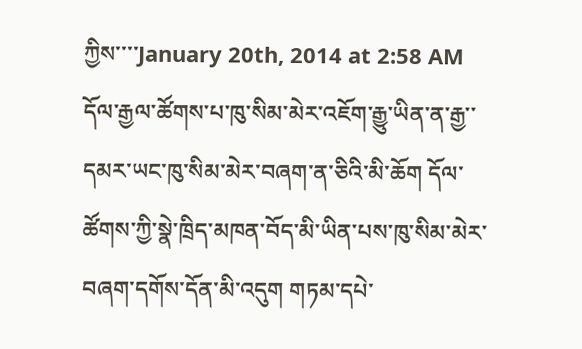ཀྱིས་་་་January 20th, 2014 at 2:58 AM
དོལ་རྒྱལ་ཚོགས་པ་ཁུ་སིམ་མེར་འཇོག་རྒྱུ་ཡིན་ན་རྒྱ་་དམར་ཡང་ཁུ་སིམ་མེར་བཞག་ན་ཅིའི་མི་ཆོག དོལ་ཚོགས་ཀྱི་སྣེ་ཁྲིད་མཁན་བོད་མི་ཡིན་པས་ཁུ་སིམ་མེར་བཞག་དགོས་དོན་མི་འདུག གཏམ་དཔེ་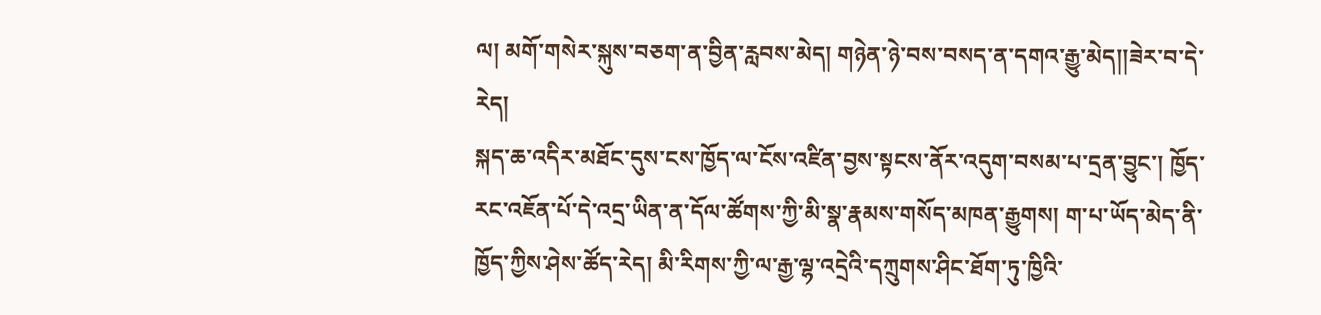ལ། མགོ་གསེར་སྐུས་བཅག་ན་བྱིན་རླབས་མེད། གཉེན་ཉེ་བས་བསད་ན་དགའ་རྒྱུ་མེད།།ཟེར་བ་དེ་རེད།
སྐད་ཆ་འདིར་མཐོང་དུས་ངས་ཁྱོད་ལ་ངོས་འཛིན་བྱས་སྟངས་ནོར་འདུག་བསམ་པ་དྲན་བྱུང་། ཁྱོད་རང་འཇོན་པོ་དེ་འདྲ་ཡིན་ན་དོལ་ཚོགས་ཀྱི་མི་སྣ་རྣམས་གསོད་མཁན་རྒྱུགས། ག་པ་ཡོད་མེད་ནི་ཁྱོད་ཀྱིས་ཤེས་ཚོད་རེད། མི་རིགས་ཀྱི་ལ་རྒྱ་ལྷ་འདྲེའི་དཀྲུགས་ཤིང་ཐོག་ཏུ་ཁྱིའི་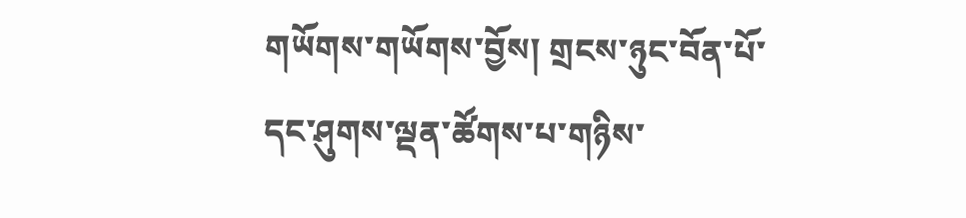གཡོགས་གཡོགས་བྱོས། གྲངས་ཉུང་བོན་པོ་དང་ཤུགས་ལྡན་ཚོགས་པ་གཉིས་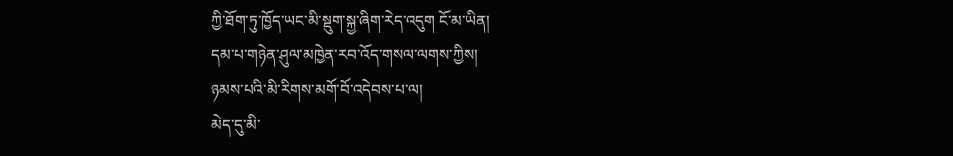ཀྱི་ཐོག་ཏུ་ཁྱོད་ཡང་མི་སྡུག་སྐྱ་ཞིག་རེད་འདུག ངོ་མ་ཡིན།
དམ་པ་གཉེན་ཤུལ་མཁྱེན་རབ་འོད་གསལ་ལགས་ཀྱིས།
ཉམས་པའི་མི་རིགས་མགོ་བོ་འདེབས་པ་ལ།
མེད་དུ་མི་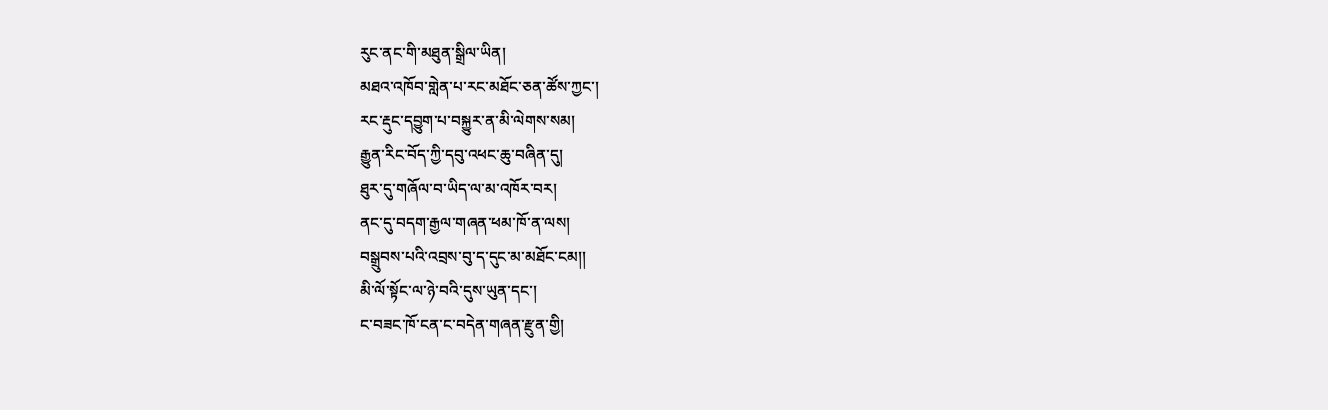རུང་ནང་གི་མཐུན་སྒྲིལ་ཡིན།
མཐའ་འཁོབ་གླེན་པ་རང་མཐོང་ཅན་ཚོས་ཀྱང་།
རང་རྡུང་དབྱུག་པ་བསྐྱུར་ན་མི་ལེགས་སམ།
རྒྱུན་རིང་བོད་ཀྱི་དབུ་འཕང་ཆུ་བཞིན་དུ།
ཐུར་དུ་གཞོལ་བ་ཡིད་ལ་མ་འཁོར་བར།
ནང་དུ་བདག་རྒྱལ་གཞན་ཕམ་ཁོ་ན་ལས།
བསྒྲུབས་པའི་འབྲས་བུ་ད་དུང་མ་མཐོང་ངམ།།
མི་ལོ་སྟོང་ལ་ཉེ་བའི་དུས་ཡུན་དང་།
ང་བཟང་ཁོ་ངན་ང་བདེན་གཞན་རྫུན་གྱི།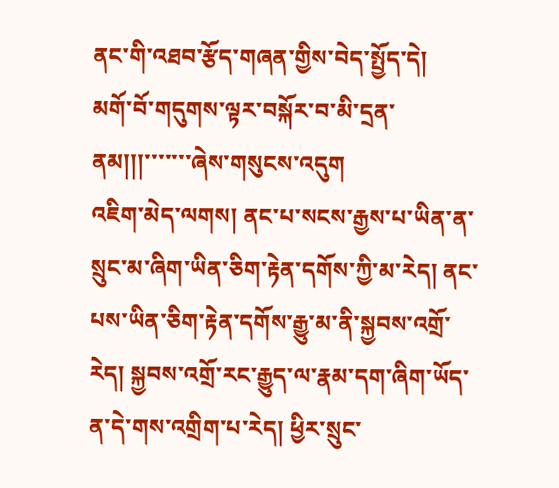ནང་གི་འཐབ་རྩོད་གཞན་གྱིས་བེད་སྤྱོད་དེ།
མགོ་བོ་གདུགས་ལྟར་བསྐོར་བ་མི་དྲན་ནམ།།།་་་་་་་ཞེས་གསུངས་འདུག
འཇིག་མེད་ལགས། ནང་པ་སངས་རྒྱས་པ་ཡིན་ན་སྲུང་མ་ཞིག་ཡིན་ཅིག་རྟེན་དགོས་ཀྱི་མ་རེད། ནང་པས་ཡིན་ཅིག་རྟེན་དགོས་རྒྱུ་མ་ནི་སྐྱབས་འགྲོ་རེད། སྐྱབས་འགྲོ་རང་རྒྱུད་ལ་རྣམ་དག་ཞིག་ཡོད་ན་དེ་གས་འགྲིག་པ་རེད། ཕྱིར་སྲུང་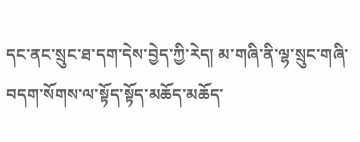དང་ནང་སྲུང་ཐ་དག་དེས་བྱེད་ཀྱི་རེད། མ་གཞི་ནི་ལྷ་སྲུང་གཞི་བདག་སོགས་ལ་སྟོད་སྟོད་མཆོད་མཆོད་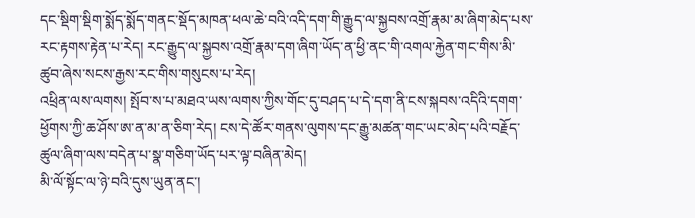དང་སྡིག་སྡིག་སྨོད་སྨོད་གནང་སྡོད་མཁན་ཕལ་ཆེ་བའི་འདི་དག་གི་རྒྱུད་ལ་སྐྱབས་འགྲོ་རྣམ་མ་ཞིག་མེད་པས་རང་རྟགས་རྟེན་པ་རེད། རང་རྒྱུད་ལ་སྐྱབས་འགྲོ་རྣམ་དག་ཞིག་ཡོད་ན་ཕྱི་ནང་གི་འགལ་རྐྱེན་གང་གིས་མི་ཚུབ་ཞེས་སངས་རྒྱས་རང་གིས་གསུངས་པ་རེད།
འཕྲིན་ལས་ལགས། སྤོབ་ས་པ་མཐའ་ཡས་ལགས་ཀྱིས་གོང་དུ་བཤད་པ་དེ་དག་ནི་ངས་སྐབས་འདིའི་དགག་ཕྱོགས་ཀྱི་ཆ་ཤོས་ཨ་ན་མ་ན་ཅིག་རེད། ངས་དེ་ཚོར་གནས་ལུགས་དང་རྒྱུ་མཚན་གང་ཡང་མེད་པའི་བརྗོད་ཚུལ་ཞིག་ལས་བདེན་པ་སྣ་གཅིག་ཡོད་པར་ལྟ་བཞིན་མེད།
མི་ལོ་སྟོང་ལ་ཉེ་བའི་དུས་ཡུན་ནང་།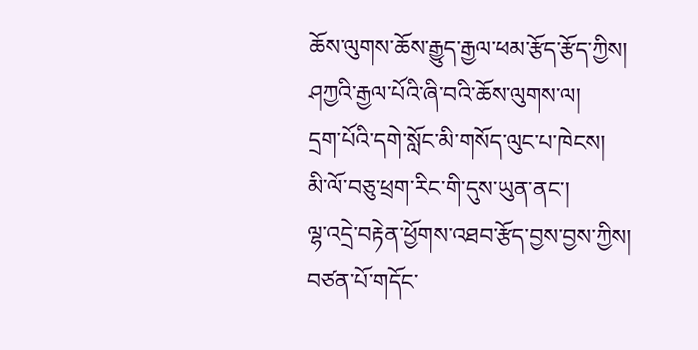ཆོས་ལུགས་ཆོས་རྒྱུད་རྒྱལ་ཕམ་རྩོད་རྩོད་ཀྱིས།
ཤཀྱའི་རྒྱལ་པོའི་ཞི་བའི་ཆོས་ལུགས་ལ།
དྲག་པོའི་དགེ་སློང་མི་གསོད་ལུང་པ་ཁེངས།
མི་ལོ་བཅུ་ཕྲག་རིང་གི་དུས་ཡུན་ནང་།
ལྷ་འདྲེ་བརྟེན་ཕྱོགས་འཐབ་རྩོད་བྱས་བྱས་ཀྱིས།
བཙན་པོ་གདོང་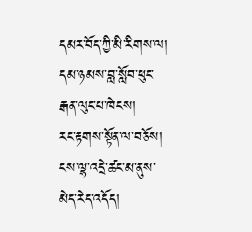དམར་བོད་ཀྱི་མི་རིགས་ལ།
དམ་ཉམས་བླ་སློབ་ཕུང་རྒན་ལུང་པ་ཁེངས།
རང་རྟགས་སྟོན་ལ་བཅོས།
ངས་ལྷ་འདྲེ་ཚང་མ་ནུས་མེད་རེད་འདོད།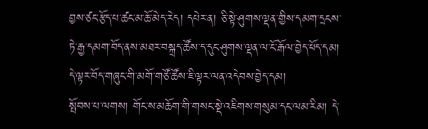བྱས་ཙང་རྩོད་པ་ཚང་མ་ཆོ་མེད་རེད། དཔེར་ན། ཅི་སྟེ་ཤུགས་ལྡན་གྱིས་དམག་དྲངས་ཏེ་རྒྱ་དམག་བོད་ནས་མཐར་བསྐྲད་ཚོས་ད་དུང་ཤུགས་ལྡན་ལ་ངོ་རྒོལ་བྱེད་ཕོད་དམ། དེ་ལྟར་བོད་གཞུང་གི་མགོ་གཙོ་ཚོས་ཇི་ལྟར་ལན་འདེབས་བྱེད་དམ།
སྤོབས་པ་ལགས། གོང་ས་མཆོག་གི་གསང་སྡེ་འཇིགས་གསུམ་དང་ལམ་རིམ། དེ་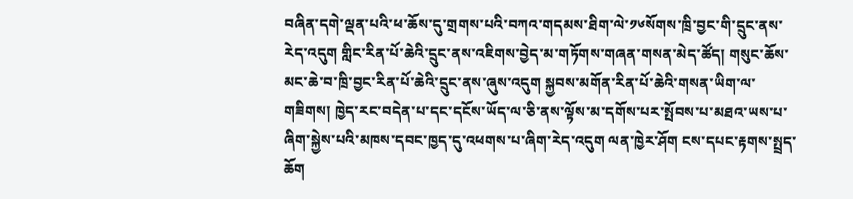བཞིན་དགེ་ལྡན་པའི་ཕ་ཆོས་དུ་གྲགས་པའི་བཀའ་གདམས་ཐིག་ལེ་༡༦སོགས་ཁྲི་བྱང་གི་དྲུང་ནས་རེད་འདུག གླིང་རིན་པོ་ཆེའི་དྲུང་ནས་འཇིགས་བྱེད་མ་གཏོགས་གཞན་གསན་མེད་ཚོད། གསུང་ཆོས་མང་ཆེ་བ་ཁྲི་བྱང་རིན་པོ་ཆེའི་དྲུང་ནས་ཞུས་འདུག སྐྱབས་མགོན་རིན་པོ་ཆེའི་གསན་ཡིག་ལ་གཟིགས། ཁྱེད་རང་བདེན་པ་དང་དངོས་ཡོད་ལ་ཅི་ནས་ལྟོས་མ་དགོས་པར་སྤོབས་པ་མཐའ་ཡས་པ་ཞིག་སྐྱེས་པའི་མཁས་དབང་ཁྱད་དུ་འཕགས་པ་ཞིག་རེད་འདུག ལན་ཁྱེར་ཤོག ངས་དཔང་རྟགས་སྤྲད་ཆོག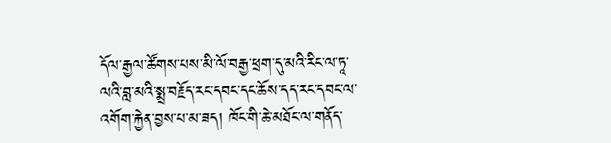དོལ་རྒྱལ་ཚོགས་པས་མི་ལོ་བརྒྱ་ཕྲག་དུ་མའི་རིང་ལ་ཏཱ་ལའི་བླ་མའི་སྨྲ་བརྗོད་རང་དབང་དང་ཆོས་དད་རང་དབང་ལ་འགོག་རྐྱེན་བྱས་པ་མ་ཟད། ཁོང་གི་ཆེ་མཐོང་ལ་གནོད་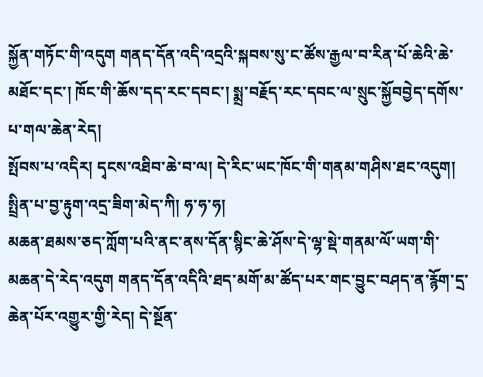སྐྱོན་གཏོང་གི་འདུག གནད་དོན་འདི་འདྲའི་སྐབས་སུ་ང་ཚོས་རྒྱལ་བ་རིན་པོ་ཆེའི་ཆེ་མཐོང་དང་། ཁོང་གི་ཆོས་དད་རང་དབང་། སྨྲ་བརྗོད་རང་དབང་ལ་སྲུང་སྐྱོབབྱེད་དགོས་པ་གལ་ཆེན་རེད།
སྤོབས་པ་འདིར། དྭངས་འཐིབ་ཆེ་བ་ལ། དེ་རིང་ཡང་ཁོང་གི་གནམ་གཤིས་ཐང་འདུག། སྤྲིན་པ་བྱ་རྟུག་འདྲ་ཟིག་མེད་ཀི། ཧ་ཧ་ཧ།
མཆན་ཐམས་ཅད་ཀློག་པའི་ནང་ནས་དོན་སྙིང་ཆེ་ཤོས་དེ་ལྷ་སྡེ་གནམ་ལོ་ཡག་གི་མཆན་དེ་རེད་འདུག གནད་དོན་འདིའི་ཐད་མགོ་མ་ཚོད་པར་གང་བྱུང་བཤད་ན་རྙོག་དྲ་ཆེན་པོར་འགྱུར་གྱི་རེད། དེ་སྔོན་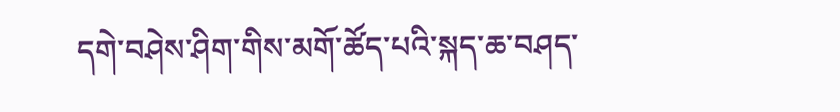དགེ་བཤེས་ཤིག་གིས་མགོ་ཚོད་པའི་སྐད་ཆ་བཤད་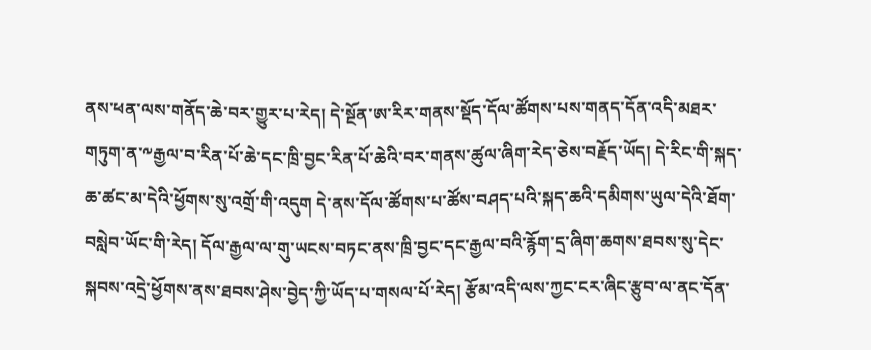ནས་ཕན་ལས་གནོད་ཆེ་བར་གྱུར་པ་རེད། དེ་སྔོན་ཨ་རིར་གནས་སྡོད་དོལ་ཚོགས་པས་གནད་དོན་འདི་མཐར་གཏུག་ན་༸རྒྱལ་བ་རིན་པོ་ཆེ་དང་ཁྲི་བྱང་རིན་པོ་ཆེའི་བར་གནས་ཚུལ་ཞིག་རེད་ཅེས་བརྗོད་ཡོད། དེ་རིང་གི་སྐད་ཆ་ཚང་མ་དེའི་ཕྱོགས་སུ་འགྲོ་གི་འདུག དེ་ནས་དོལ་ཚོགས་པ་ཚོས་བཤད་པའི་སྐད་ཆའི་དམིགས་ཡུལ་དེའི་ཐོག་བསླེབ་ཡོང་གི་རེད། དོལ་རྒྱལ་ལ་གུ་ཡངས་བཏང་ནས་ཁྲི་བྱང་དང་རྒྱལ་བའི་རྙོག་དྲ་ཞིག་ཆགས་ཐབས་སུ་དེང་སྐབས་འདྲེ་ཕྱོགས་ནས་ཐབས་ཤེས་བྱེད་ཀྱི་ཡོད་པ་གསལ་པོ་རེད། རྩོམ་འདི་ལས་ཀྱང་ངར་ཞིང་རྩུབ་ལ་ནང་དོན་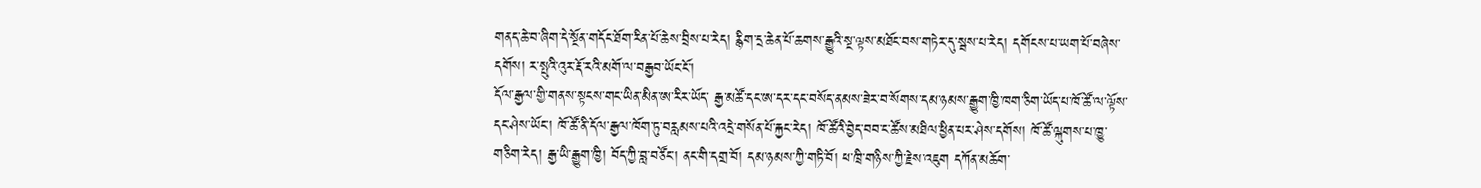གནད་ཆེ་བ་ཞིག་དེ་སྔོན་གདོང་ཐོག་རིན་པོ་ཆེས་བྲིས་པ་རེད། རྙིག་དྲ་ཆེན་པོ་ཆགས་རྒྱུའི་སྔ་ལྟས་མཐོང་བས་གཏེར་དུ་སྦས་པ་རེད། དགོངས་པ་ཡག་པོ་བཞེས་དགོས། ར་སྤུའི་འུར་རྡོ་རའི་མགོ་ལ་བརྒྱབ་ཡོང་ངོ་།
དོལ་རྒྱལ་གྱི་གནས་སྟངས་གང་ཡིན་མིན་ཨ་རིར་ཡོད་ རྒྱ་མཚོ་དང་ཨ་དར་དང་བསོད་ནམས་ཟེར་བ་སོགས་དམ་ཉམས་རྒྱུག་ཁྱི་ཁག་ཅིག་ཡོད་པ་ཁོ་ཚོ་ལ་ལྟོས་དང་ཤེས་ཡོང་། ཁོ་ཚོ་ནི་དོལ་རྒྱལ་ཁོག་ཏུ་བརླམས་པའི་འདྲེ་གསོན་པོ་རྐྱང་རེད། ཁོ་ཚོའི་བྱེད་བབ་ང་ཚོས་མཐིལ་ཕྱིན་པར་ཤེས་དགོས། ཁོ་ཚོ་ལྐུགས་པ་ཁྱུ་གཅིག་རེད། རྒྱ་ཡི་རྒྱུག་ཁྱི། བོད་ཀྱི་བླ་བཙོང་། ནང་གི་དགྲ་བོ། དམ་ཉམས་ཀྱི་གཏི་བོ། ཕ་ཁྲི་གཉིས་ཀྱི་རྗེས་འཇུག དཀོན་མཆོག་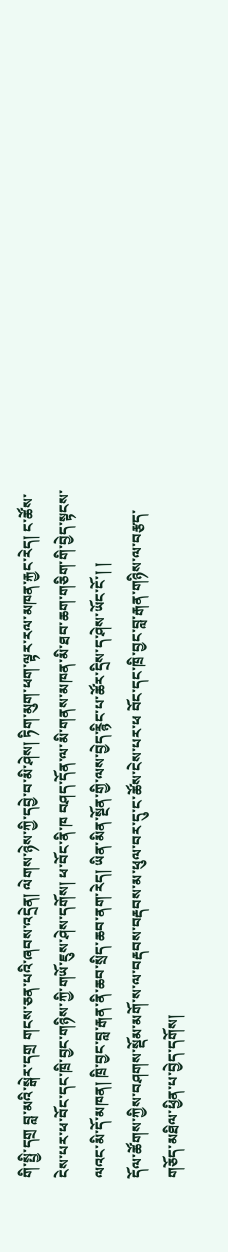གི་སྤྱི་དགྲ བླ་མའི་སྒེར་དགྲ གངས་ཅན་པའི་ཞབས་འདྲེན། ལེགས་ཉེས་ཀྱི་དབྱེ་བ་མི་ཤེས། ཏིག་མུག་ཕག་ལྟར་རལ་མཁན་རྐྱང་རེད། ང་ཚོས་ངེས་པར་ཕ་བོང་དང་ཁྲི་བྱང་གཉིས་ཀྱི་གཡོ་ཇུས་ཤེས་དགོས། ཕ་བོང་ནི་ཁ བཤད་དོན་ལ་མི་གནས་མཁན་མི་ཐབ་ཆག་གཅིག་གི་བྱེད་སྟངས་ལའང་མི་དོ་མཁན། ཁྲི་བྱང་བླ་རྒན་ནི་ཆབ་སྲིད་ཆབ་ནག་རེད། ཡིན་མིན་སྔོན་གྱི་ལས་བྱེད་རྙིང་པ་ཚོར་དྲིས་ད་ཤེས་ཡོང་ངོ་། །
དོལ་ཚོགས་ཀྱིས་བཤགས་སྡོམ་མགོ་ས་ལ་བརྡབས་བརྡབས་མ་ཕུལ་བར་དུ་ང་ཚོས་ངེས་པར་ཕ བོང་དང་ཁྲི་བྱང་བླ་རྒན་གཉིས་ལ་བརྩད་གཅོད་མཐིལ་ཕྱིན་པ་བྱེད་དགོས།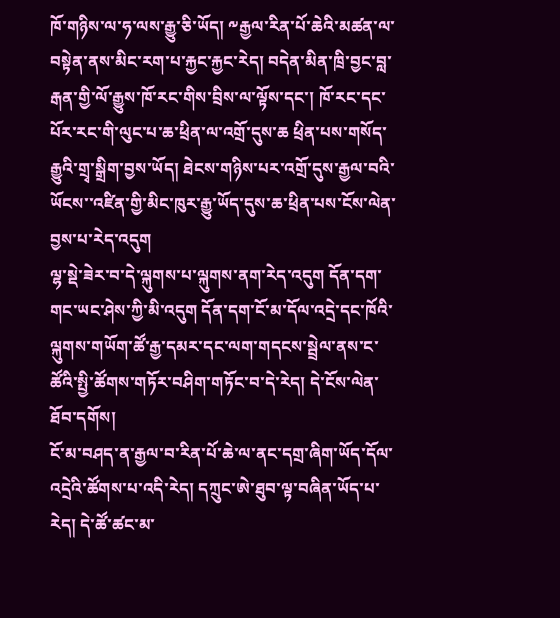ཁོ་གཉིས་ལ་ཧ་ལས་རྒྱུ་ཅི་ཡོད། ༸རྒྱལ་རིན་པོ་ཆེའི་མཚན་ལ་བསྟེན་ནས་མིང་རག་པ་རྐྱང་རྐྱང་རེད། བདེན་མིན་ཁྲི་བྱང་བླ་རྒན་གྱི་ལོ་རྒྱུས་ཁོ་རང་གིས་བྲིས་ལ་ལྟོས་དང་། ཁོ་རང་དང་པོར་རང་གི་ལུང་པ་ཆ་ཕྲིན་ལ་འགྲོ་དུས་ཆ ཕྲིན་པས་གསོད་རྒྱུའི་གྲྭ་སྒྲིག་བྱས་ཡོད། ཐེངས་གཉིས་པར་འགྲོ་དུས་རྒྱལ་བའི་ཡོངས་་འཛིན་གྱི་མིང་ཁུར་རྒྱུ་ཡོད་དུས་ཆ་ཕྲིན་པས་ངོས་ལེན་བྱས་པ་རེད་འདུག
ལྷ་སྡེ་ཟེར་བ་དེ་ལྐུགས་པ་ལྐུགས་ནག་རེད་འདུག དོན་དག་གང་ཡང་ཤེས་ཀྱི་མི་འདུག དོན་དག་ངོ་མ་དོལ་འདྲེ་དང་ཁོའི་ལྐུགས་གཡོག་ཚོ་རྒྱ་དམར་དང་ལག་གདངས་སྦྲེལ་ནས་ང་ཚོའི་སྤྱི་ཚོགས་གཏོར་བཤིག་གཏོང་བ་དེ་རེད། དེ་ངོས་ལེན་ཐོབ་དགོས།
ངོ་མ་བཤད་ན་རྒྱལ་བ་རིན་པོ་ཆེ་ལ་ནང་དགྲ་ཞིག་ཡོད་དོལ་འདྲེའི་ཚོགས་པ་འདི་རེད། དཀྲུང་ཨེ་ཐུབ་ལྟ་བཞིན་ཡོད་པ་རེད། དེ་ཚོ་ཚང་མ་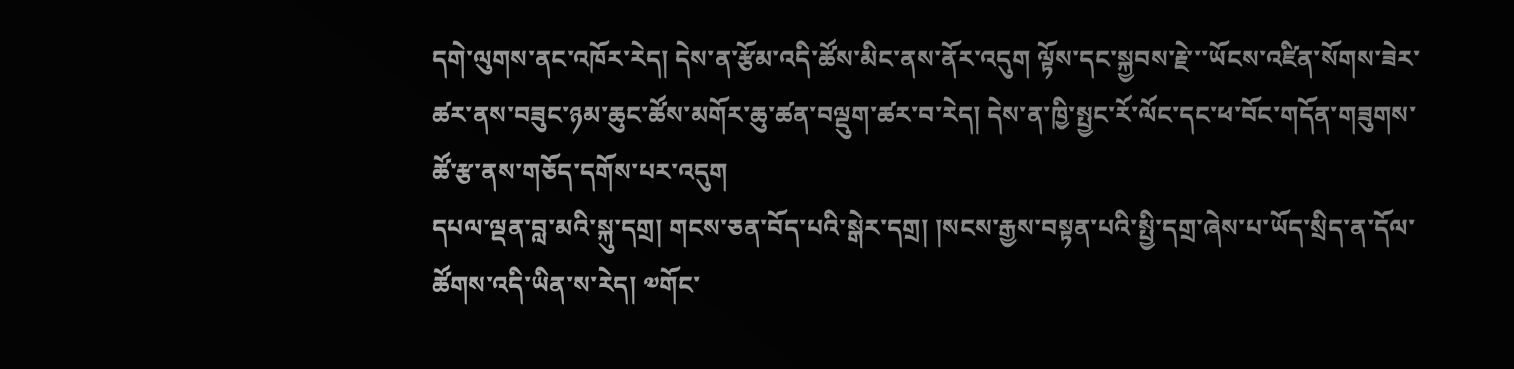དགེ་ལུགས་ནང་འཁོར་རེད། དེས་ན་རྩོམ་འདི་ཚོས་མིང་ནས་ནོར་འདུག ལྟོས་དང་སྐྱབས་རྗེ་་་ཡོངས་འཛིན་སོགས་ཟེར་ཚར་ནས་བཟུང་ཉམ་ཆུང་ཚོས་མགོར་ཆུ་ཚན་བལྡུག་ཚར་བ་རེད། དེས་ན་ཁྱི་སྤྱང་རོ་ལོང་དང་ཕ་བོང་གདོན་གཟུགས་ཚོ་རྩ་ནས་གཅོད་དགོས་པར་འདུག
དཔལ་ལྡན་བླ་མའི་སྐུ་དགྲ། གངས་ཅན་བོད་པའི་སྒེར་དགྲ། །སངས་རྒྱས་བསྟན་པའི་སྤྱི་དགྲ་ཞེས་པ་ཡོད་སྲིད་ན་དོལ་ཚོགས་འདི་ཡིན་ས་རེད། ༧གོང་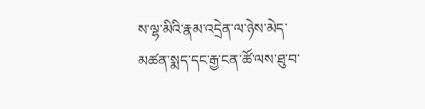ས་ལྷ་མིའི་རྣམ་འདྲེན་ལ་ཉེས་མེད་མཚན་སྨད་དང་རྒྱ་ངན་ཚོ་ལས་ཐུ་བ་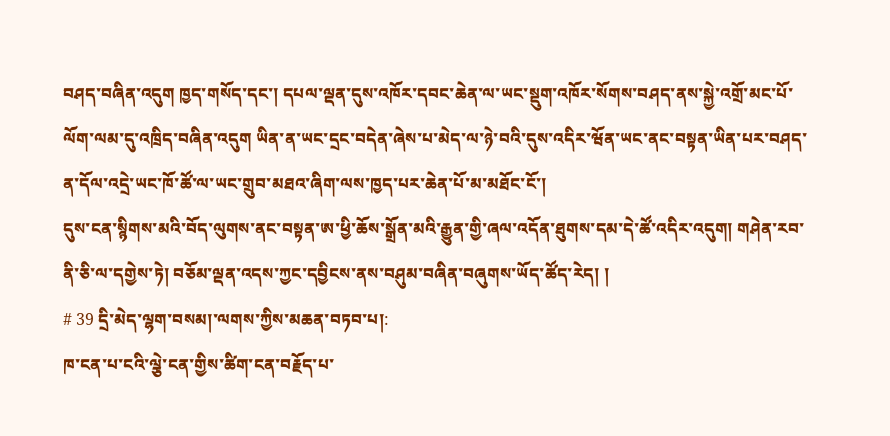བཤད་བཞིན་འདུག ཁྱད་གསོད་དང་། དཔལ་ལྡན་དུས་འཁོར་དབང་ཆེན་ལ་ཡང་སྡུག་འཁོར་སོགས་བཤད་ནས་སྐྱེ་འགྲོ་མང་པོ་ལོག་ལམ་དུ་འཁྲིད་བཞིན་འདུག ཡིན་ན་ཡང་དྲང་བདེན་ཞེས་པ་མེད་ལ་ཉེ་བའི་དུས་འདིར་ཝོན་ཡང་ནང་བསྟན་ཡིན་པར་བཤད་ན་དོལ་འདྲེ་ཡང་ཁོ་ཚོ་ལ་ཡང་གྲུབ་མཐའ་ཞིག་ལས་ཁྱད་པར་ཆེན་པོ་མ་མཐོང་ངོ་།
དུས་ངན་སྙིགས་མའི་བོད་ལུགས་ནང་བསྟན་ཨ་ཕྱི་ཆོས་སྒྲོན་མའི་རྒྱུན་གྱི་ཞལ་འདོན་ཐུགས་དམ་དེ་ཚོ་འདིར་འདུག། གཤེན་རབ་ནི་ཅི་ལ་དགྱེས་ཏེ། བཅོམ་ལྡན་འདས་ཀྱང་དབྱིངས་ནས་བཤུམ་བཞིན་བཞུགས་ཡོད་ཚོད་རེད། །
# 39 དྲི་མེད་ལྷག་བསམ།་ལགས་ཀྱིས་མཆན་བཏབ་པ།:
ཁ་ངན་པ་ངའི་ལྕེ་ངན་གྱིས་ཚིག་ངན་བརྗོད་པ་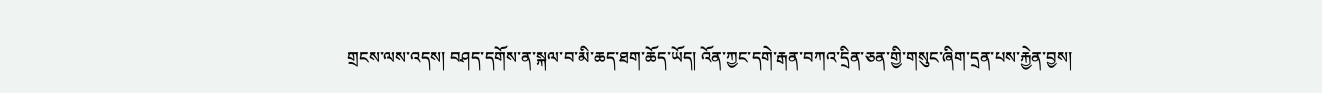གྲངས་ལས་འདས། བཤད་དགོས་ན་སྐལ་བ་མི་ཆད་ཐག་ཆོད་ཡོད། འོན་ཀྱང་དགེ་རྒན་བཀའ་དྲིན་ཅན་གྱི་གསུང་ཞིག་དྲན་པས་རྐྱེན་བྱས།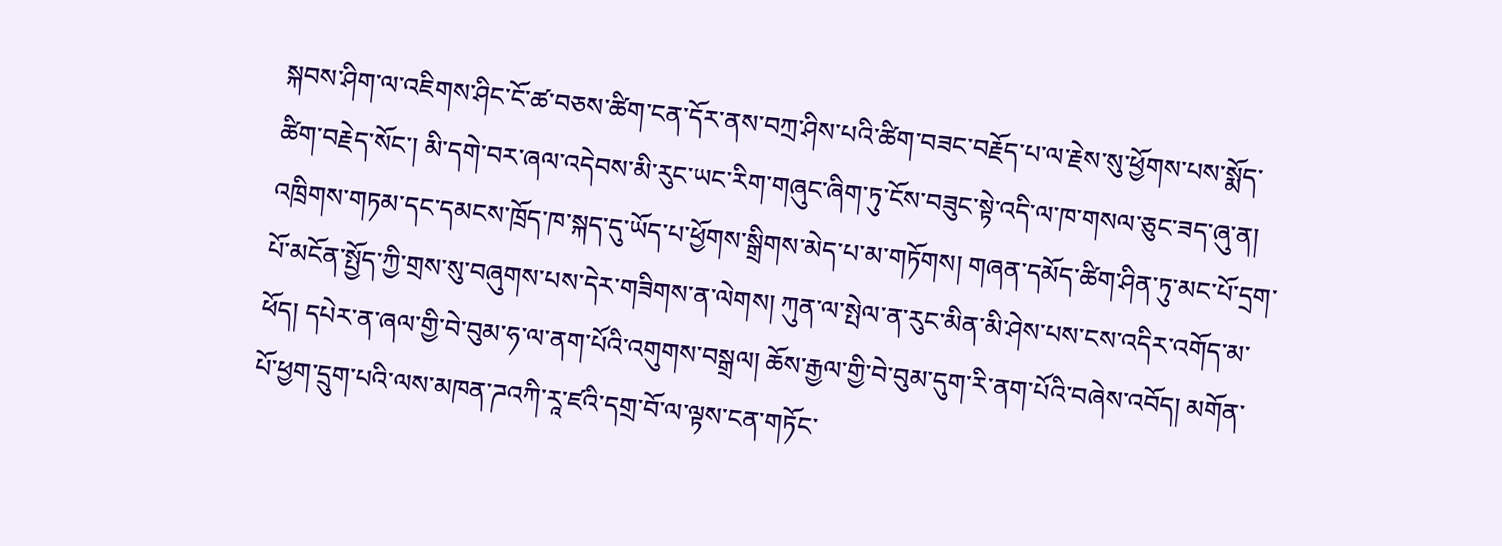སྐབས་ཤིག་ལ་འཇིགས་ཤིང་ངོ་ཚ་བཅས་ཚིག་ངན་དོར་ནས་བཀྲ་ཤིས་པའི་ཚིག་བཟང་བརྗོད་པ་ལ་རྗེས་སུ་ཕྱོགས་པས་སྨོད་ཚིག་བརྗེད་སོང་། མི་དགེ་བར་ཞལ་འདེབས་མི་རུང་ཡང་རིག་གཞུང་ཞིག་ཏུ་ངོས་བཟུང་སྟེ་འདི་ལ་ཁ་གསལ་ཅུང་ཟད་ཞུ་ན། འཁྲིགས་གཏམ་དང་དམངས་ཁྲོད་ཁ་སྐད་དུ་ཡོད་པ་ཕྱོགས་སྒྲིགས་མེད་པ་མ་གཏོགས། གཞན་དམོད་ཚིག་ཤིན་ཏུ་མང་པོ་དྲག་པོ་མངོན་སྤྱོད་ཀྱི་གྲས་སུ་བཞུགས་པས་དེར་གཟིགས་ན་ལེགས། ཀུན་ལ་སྤེལ་ན་རུང་མིན་མི་ཤེས་པས་ངས་འདིར་འགོད་མ་ཕོད། དཔེར་ན་ཞལ་གྱི་བེ་བུམ་ཧ་ལ་ནག་པོའི་འགུགས་བསྒྲལ། ཆོས་རྒྱལ་གྱི་བེ་བུམ་དུག་རི་ནག་པོའི་བཞེས་འབོད། མགོན་པོ་ཕྱག་དྲུག་པའི་ལས་མཁན་ཌའཀི་རཱ་ཛའི་དགྲ་བོ་ལ་ལྟས་ངན་གཏོང་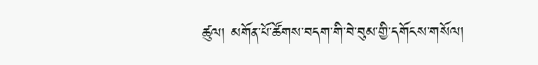ཚུལ། མགོན་པོ་ཚོགས་བདག་གི་བེ་བུམ་གྱི་དགོངས་གསོལ།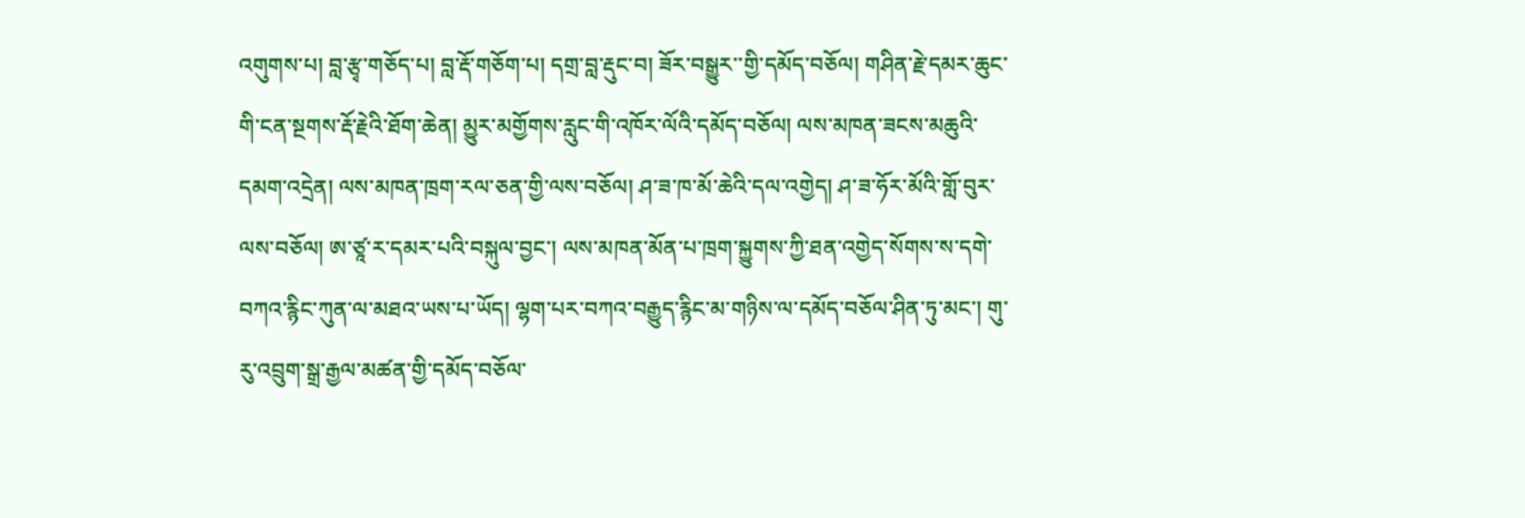འགུགས་པ། བླ་རྩྭ་གཅོད་པ། བླ་རྡོ་གཅོག་པ། དགྲ་བླ་རྡུང་བ། ཟོར་བསྒྱུར་་གྱི་དམོད་བཅོལ། གཤིན་རྗེ་དམར་ཆུང་གི་ངན་སྔགས་རྡོ་རྗེའི་ཐོག་ཆེན། མྱུར་མགྱོགས་རླུང་གི་འཁོར་ལོའི་དམོད་བཅོལ། ལས་མཁན་ཟངས་མཆུའི་དམག་འདྲེན། ལས་མཁན་ཁྲག་རལ་ཅན་གྱི་ལས་བཅོལ། ཤ་ཟ་ཁ་མོ་ཆེའི་དལ་འགྱེད། ཤ་ཟ་ཧོར་མོའི་གློ་བུར་ལས་བཅོལ། ཨ་ཙཱ་ར་དམར་པའི་བསྐུལ་བྱང་། ལས་མཁན་མོན་པ་ཁྲག་སྐྱུགས་ཀྱི་ཐན་འགྱེད་སོགས་ས་དགེ་བཀའ་རྙིང་ཀུན་ལ་མཐའ་ཡས་པ་ཡོད། ལྷག་པར་བཀའ་བརྒྱུད་རྙིང་མ་གཉིས་ལ་དམོད་བཅོལ་ཤིན་ཏུ་མང་། གུ་རུ་འབྲུག་སྒྲ་རྒྱལ་མཚན་གྱི་དམོད་བཅོལ་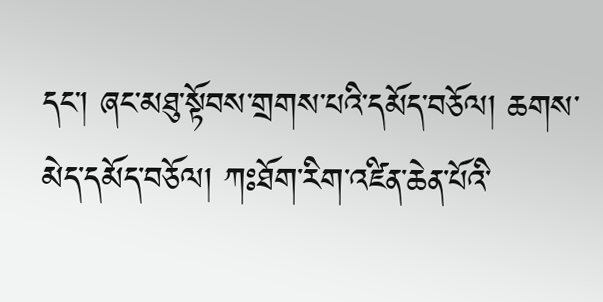དང་། ཞང་མཐུ་སྟོབས་གྲགས་པའི་དམོད་བཅོལ། ཆགས་མེད་དམོད་བཅོལ། ཀཿཐོག་རིག་འཛིན་ཆེན་པོའི་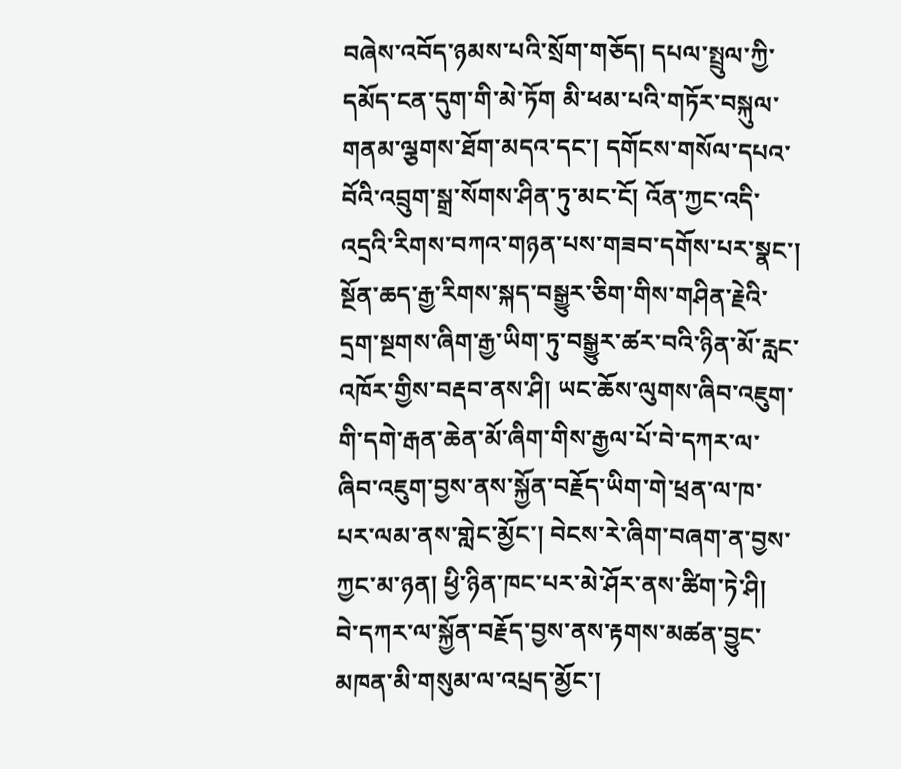བཞེས་འབོད་ཉམས་པའི་སྲོག་གཅོད། དཔལ་སྤྲུལ་ཀྱི་དམོད་ངན་དུག་གི་མེ་ཏོག མི་ཕམ་པའི་གཏོར་བསྐུལ་གནམ་ལྕགས་ཐོག་མདའ་དང་། དགོངས་གསོལ་དཔའ་བོའི་འབྲུག་སྒྲ་སོགས་ཤིན་ཏུ་མང་ངོ། འོན་ཀྱང་འདི་འདྲའི་རིགས་བཀའ་གཉན་པས་གཟབ་དགོས་པར་སྣང་། སྔོན་ཆད་རྒྱ་རིགས་སྐད་བསྒྱུར་ཅིག་གིས་གཤིན་རྗེའི་དྲག་སྔགས་ཞིག་རྒྱ་ཡིག་ཏུ་བསྒྱུར་ཚར་བའི་ཉིན་མོ་རླང་འཁོར་གྱིས་བརྡབ་ནས་ཤི། ཡང་ཆོས་ལུགས་ཞིབ་འཇུག་གི་དགེ་རྒན་ཆེན་མོ་ཞིག་གིས་རྒྱལ་པོ་བེ་དཀར་ལ་ཞིབ་འཇུག་བྱས་ནས་སྐྱོན་བརྗོད་ཡིག་གེ་ཕྲན་ལ་ཁ་པར་ལམ་ནས་གླེང་མྱོང་། བེངས་རེ་ཞིག་བཞག་ན་བྱས་ཀྱང་མ་ཉན། ཕྱི་ཉིན་ཁང་པར་མེ་ཤོར་ནས་ཚིག་ཏེ་ཤི། བེ་དཀར་ལ་སྐྱོན་བརྗོད་བྱས་ནས་རྟགས་མཚན་བྱུང་མཁན་མི་གསུམ་ལ་འཔྲད་མྱོང་།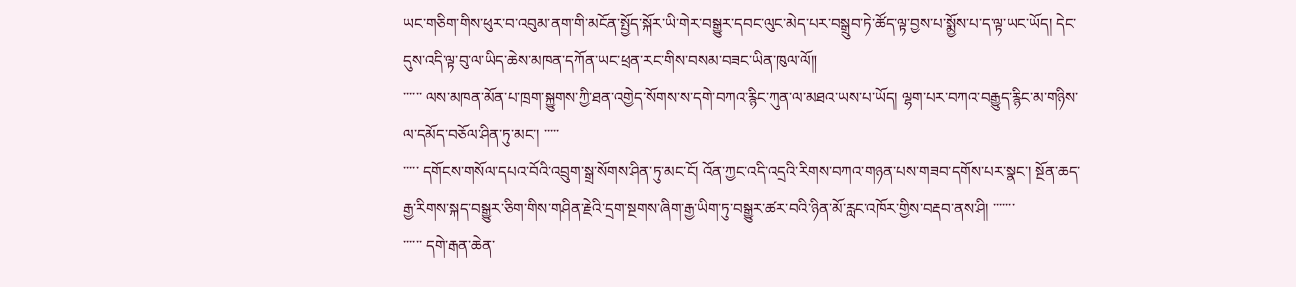ཡང་གཅིག་གིས་ཕུར་བ་འབུམ་ནག་གི་མངོན་སྤྱོད་སྐོར་ཡི་གེར་བསྒྱུར་དབང་ལུང་མེད་པར་བསྒྲུབ་ཏེ་ཚོད་ལྟ་བྱས་པ་སྨྱོས་པ་ད་ལྟ་ཡང་ཡོད། དེང་དུས་འདི་ལྟ་བུ་ལ་ཡིད་ཆེས་མཁན་དཀོན་ཡང་ཕྲན་རང་གིས་བསམ་བཟང་ཡིན་ཁུལ་ལོ༎
་་་་་་ ལས་མཁན་མོན་པ་ཁྲག་སྐྱུགས་ཀྱི་ཐན་འགྱེད་སོགས་ས་དགེ་བཀའ་རྙིང་ཀུན་ལ་མཐའ་ཡས་པ་ཡོད། ལྷག་པར་བཀའ་བརྒྱུད་རྙིང་མ་གཉིས་ལ་དམོད་བཅོལ་ཤིན་ཏུ་མང་། ་་་་་
་་་་་ དགོངས་གསོལ་དཔའ་བོའི་འབྲུག་སྒྲ་སོགས་ཤིན་ཏུ་མང་ངོ། འོན་ཀྱང་འདི་འདྲའི་རིགས་བཀའ་གཉན་པས་གཟབ་དགོས་པར་སྣང་། སྔོན་ཆད་རྒྱ་རིགས་སྐད་བསྒྱུར་ཅིག་གིས་གཤིན་རྗེའི་དྲག་སྔགས་ཞིག་རྒྱ་ཡིག་ཏུ་བསྒྱུར་ཚར་བའི་ཉིན་མོ་རླང་འཁོར་གྱིས་བརྡབ་ནས་ཤི། ་་་་་་་
་་་་་་ དགེ་རྒན་ཆེན་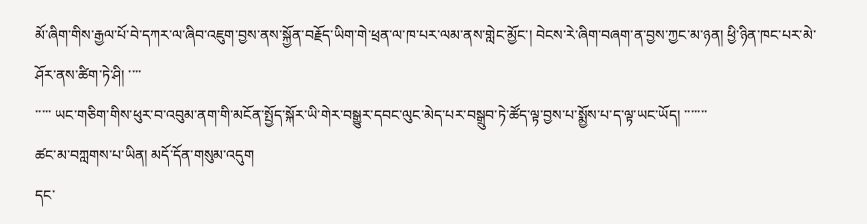མོ་ཞིག་གིས་རྒྱལ་པོ་བེ་དཀར་ལ་ཞིབ་འཇུག་བྱས་ནས་སྐྱོན་བརྗོད་ཡིག་གེ་ཕྲན་ལ་ཁ་པར་ལམ་ནས་གླེང་མྱོང་། བེངས་རེ་ཞིག་བཞག་ན་བྱས་ཀྱང་མ་ཉན། ཕྱི་ཉིན་ཁང་པར་མེ་ཤོར་ནས་ཚིག་ཏེ་ཤི། ་་་་
་་་་་ ཡང་གཅིག་གིས་ཕུར་བ་འབུམ་ནག་གི་མངོན་སྤྱོད་སྐོར་ཡི་གེར་བསྒྱུར་དབང་ལུང་མེད་པར་བསྒྲུབ་ཏེ་ཚོད་ལྟ་བྱས་པ་སྨྱོས་པ་ད་ལྟ་ཡང་ཡོད། ་་་་་་་
ཚང་མ་བཀླགས་པ་ཡིན། མདོ་དོན་གསུམ་འདུག
དང་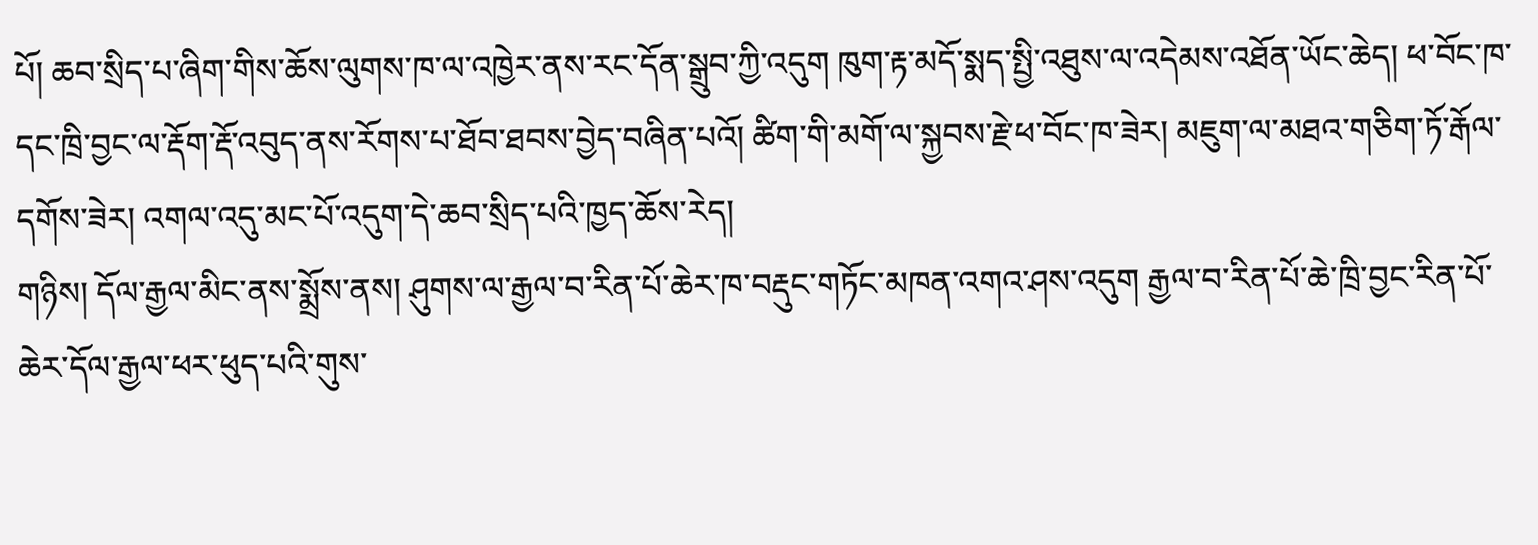པོ། ཆབ་སྲིད་པ་ཞིག་གིས་ཆོས་ལུགས་ཁ་ལ་འཁྱེར་ནས་རང་དོན་སྒྲུབ་ཀྱི་འདུག ཁུག་རྟ་མདོ་སྨད་སྤྱི་འཐུས་ལ་འདེམས་འཐོན་ཡོང་ཆེད། ཕ་བོང་ཁ་དང་ཁྲི་བྱང་ལ་རྡོག་རྡོ་འབུད་ནས་རོགས་པ་ཐོབ་ཐབས་བྱེད་བཞིན་པའོ། ཚིག་གི་མགོ་ལ་སྐྱབས་རྗེ་ཕ་བོང་ཁ་ཟེར། མཇུག་ལ་མཐའ་གཅིག་ཏོ་རྒོལ་དགོས་ཟེར། འགལ་འདུ་མང་པོ་འདུག་དེ་ཆབ་སྲིད་པའི་ཁྱད་ཆོས་རེད།
གཉིས། དོལ་རྒྱལ་མིང་ནས་སྨྲོས་ནས། ཤུགས་ལ་རྒྱལ་བ་རིན་པོ་ཆེར་ཁ་བརྡུང་གཏོང་མཁན་འགའ་ཤས་འདུག རྒྱལ་བ་རིན་པོ་ཆེ་ཁྲི་བྱང་རིན་པོ་ཆེར་དོལ་རྒྱལ་ཕར་ཕུད་པའི་གུས་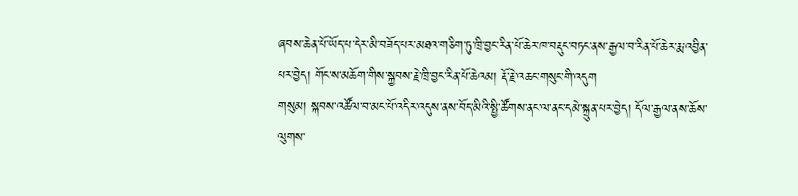ཞབས་ཆེན་པོ་ཡོད་པ་དེར་མི་བཟོད་པར་མཐའ་གཅིག་ཏུ་ཁྲི་བྱང་རིན་པོ་ཆེར་ཁ་བརྡུང་བཏང་ནས་རྒྱལ་བ་རིན་པོ་ཆེར་རྨ་འབྱིན་པར་བྱེད། གོང་ས་མཆོག་གིས་སྐྱབས་རྗེ་ཁྲི་བྱང་རིན་པོ་ཆེའམ། རྡོ་རྗེ་འཆང་གསུང་གི་འདུག
གསུམ། སྐབས་འཚོལ་བ་མང་པོ་འདིར་འདུས་ནས་བོད་མིའི་སྤྱི་ཚོགས་ནང་ལ་ནང་དམེ་སྐྲུན་པར་བྱེད། དོལ་རྒྱལ་ནས་ཆོས་ལུགས་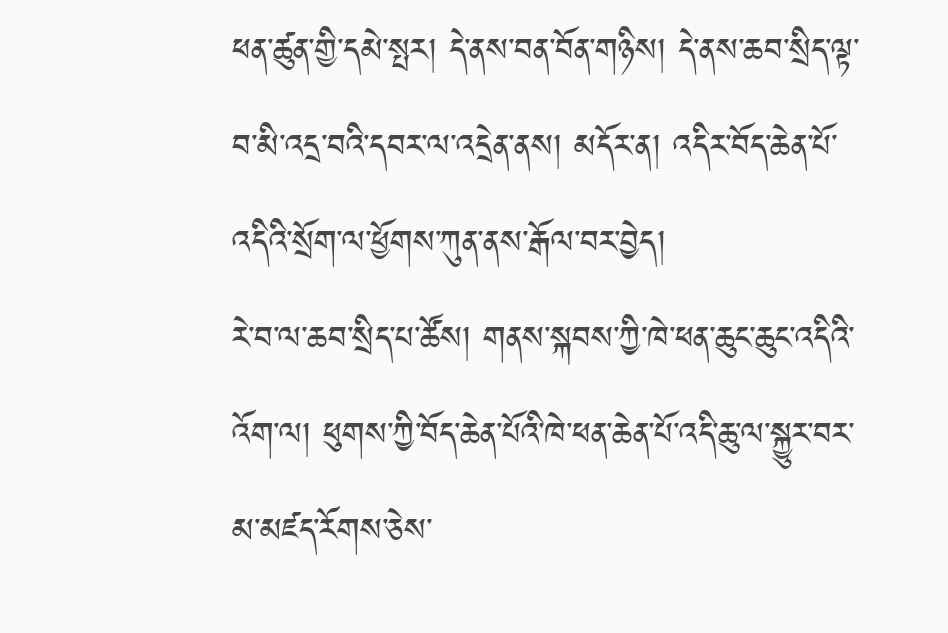ཕན་ཚུན་གྱི་དམེ་སྤར། དེ་ནས་བན་བོན་གཉིས། དེ་ནས་ཆབ་སྲིད་ལྟ་བ་མི་འདྲ་བའི་དབར་ལ་འདྲེན་ནས། མདོར་ན། འདིར་བོད་ཆེན་པོ་འདིའི་སྲོག་ལ་ཕྱོགས་ཀུན་ནས་རྒོལ་བར་བྱེད།
རེ་བ་ལ་ཆབ་སྲིད་པ་ཚོས། གནས་སྐབས་ཀྱི་ཁེ་ཕན་ཆུང་ཆུང་འདིའི་འོག་ལ། ཕུགས་ཀྱི་བོད་ཆེན་པོའི་ཁེ་ཕན་ཆེན་པོ་འདི་ཆུ་ལ་སྐྱུར་བར་མ་མཛད་རོགས་ཅེས་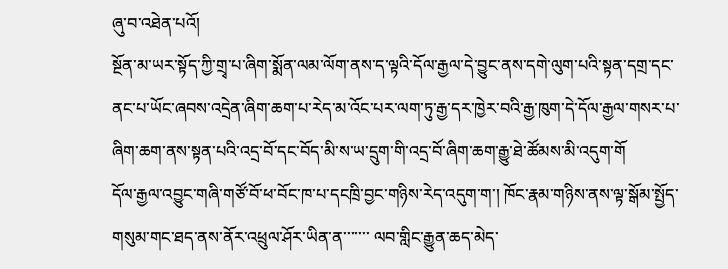ཞུ་བ་འཐེན་པའོ།
སྔོན་མ་ཡར་སྟོད་ཀྱི་གྲྭ་པ་ཞིག་སྨོན་ལམ་ལོག་ནས་ད་ལྟའི་དོལ་རྒྱལ་དེ་བྱུང་ནས་དགེ་ལུག་པའི་སྟན་དགྲ་དང་ནང་པ་ཡོང་ཞབས་འདྲེན་ཞིག་ཆག་པ་རེད་མ་འོང་པར་ལག་ཏུ་རྒྱ་དར་ཁྱེར་བའི་རྒྱ་ཁུག་དེ་དོལ་རྒྱལ་གསར་པ་ཞིག་ཆག་ནས་སྟན་པའི་འདྲ་བོ་དང་བོད་མི་ས་ཡ་དྲུག་གི་འདྲ་བོ་ཞིག་ཆག་རྒྱུ་ཐེ་ཚོམས་མི་འདུག་གོ
དོལ་རྒྱལ་འབྱུང་གཞི་གཙོ་བོ་ཕ་བོང་ཁ་པ་དངཁྲི་བྱང་གཉིས་རེད་འདུག་ག་། ཁོང་རྣམ་གཉིས་ནས་ལྟ་སྒོམ་སྤྱོད་གསུམ་གང་ཐད་ནས་ནོར་འཕྲུལ་ཤོར་ཡིན་ན་་་་་་་ ལབ་གླིང་རྒྱུན་ཆད་མེད་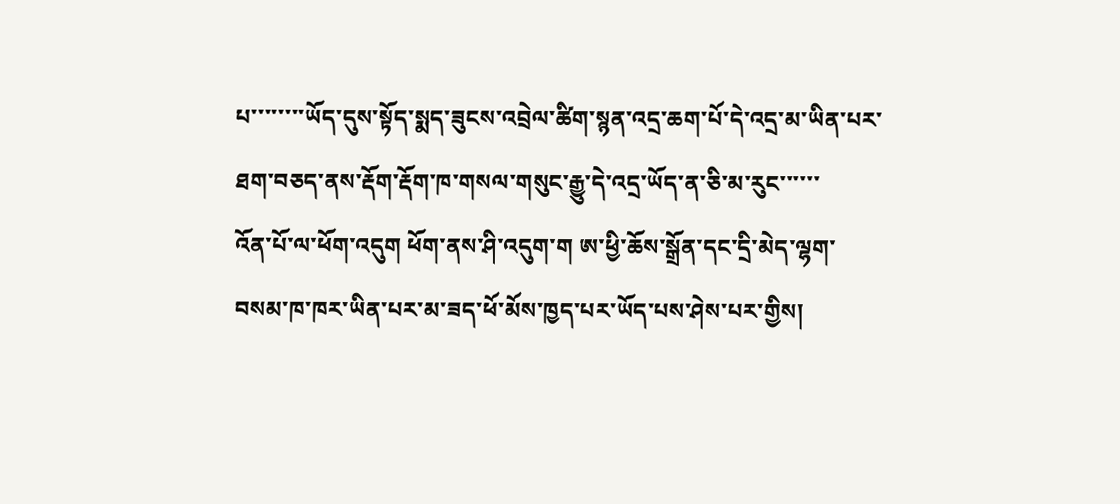པ་་་་་་་་ཡོད་དུས་སྟོད་སྨད་ཟུངས་འབྲེལ་ཚིག་སྙན་འདྲ་ཆག་པོ་དེ་འདྲ་མ་ཡིན་པར་ཐག་བཅད་ནས་རྡོག་རྡོག་ཁ་གསལ་གསུང་རྒྱུ་དེ་འདྲ་ཡོད་ན་ཅི་མ་རུང་་་་་་
འོན་པོ་ལ་ཕོག་འདུག ཕོག་ནས་ཤི་འདུག་ག ཨ་ཕྱི་ཆོས་སྒྲོན་དང་དྲི་མེད་ལྷག་བསམ་ཁ་ཁར་ཡིན་པར་མ་ཟད་ཕོ་མོས་ཁྱད་པར་ཡོད་པས་ཤེས་པར་གྱིས།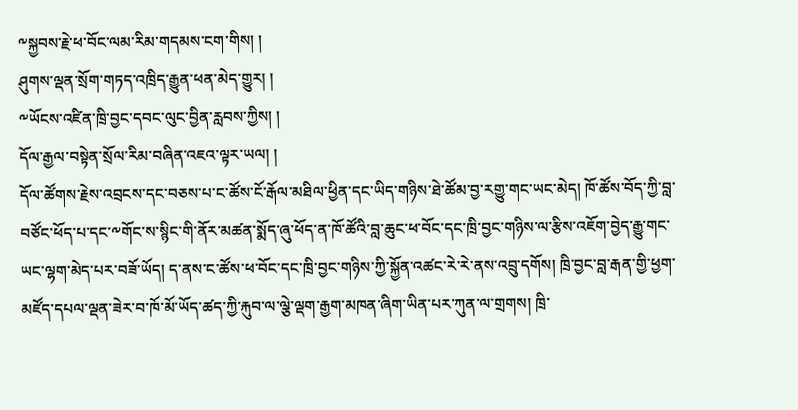༸སྐྱབས་རྗེ་ཕ་བོང་ལམ་རིམ་གདམས་ངག་གིས། །
ཤུགས་ལྡན་སྲོག་གཏད་འཁྲིད་རྒྱུན་ཕན་མེད་གྱུར། །
༸ཡོངས་འཛིན་ཁྲི་བྱང་དབང་ལུང་བྱིན་རླབས་ཀྱིས། །
དོལ་རྒྱལ་བསྟེན་སྲོལ་རིམ་བཞིན་འཇའ་ལྟར་ཡལ། །
དོལ་ཚོགས་རྗེས་འབྲངས་དང་བཅས་པ་ང་ཚོས་ངོ་རྒོལ་མཐིལ་ཕྱིན་དང་ཡིད་གཉིས་ཐེ་ཚོམ་བྱ་རགྱུ་གང་ཡང་མེད། ཁོ་ཚོས་བོད་ཀྱི་བླ་བཙོང་ཕོད་པ་དང་༸གོང་ས་སྙིང་གི་ནོར་མཚན་སྨོད་ཞུ་ཕོད་ན་ཁོ་ཚོའི་བླ་ཆུང་ཕ་བོང་དང་ཁྲི་བྱང་གཉིས་ལ་རྩིས་འཇོག་བྱེད་རྒྱུ་གང་ཡང་ལྷག་མེད་པར་བཟོ་ཡོད། ད་ནས་ང་ཚོས་ཕ་བོང་དང་ཁྲི་བྱང་གཉིས་ཀྱི་སྐྱོན་འཚང་རེ་རེ་ནས་འབྲུ་དགོས། ཁྲི་བྱང་བླ་རྒན་གྱི་ཕྱག་མཛོད་དཔལ་ལྡན་ཟེར་བ་ཁོ་མོ་ཡོད་ཚད་ཀྱི་རྐུབ་ལ་ལྕེ་ལྡག་རྒྱག་མཁན་ཞིག་ཡིན་པར་ཀུན་ལ་གྲགས། ཁྲི་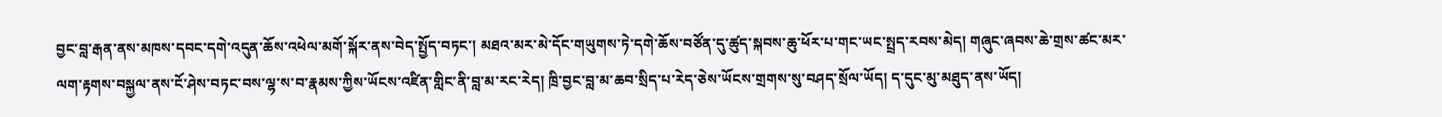བྱང་བླ་རྒན་ནས་མཁས་དབང་དགེ་འདུན་ཆོས་འཕེལ་མགོ་སྐོར་ནས་བེད་སྤྱོད་བཏང་། མཐའ་མར་མེ་དོང་གཡུགས་ཏེ་དགེ་ཆོས་བཙོན་དུ་ཚུད་སྐབས་ཆུ་ཕོར་པ་གང་ཡང་སྤྲད་རབས་མེད། གཞུང་ཞབས་ཆེ་གྲས་ཚང་མར་ལག་རྟགས་བསྐྱལ་ནས་ངོ་ཤེས་བཏང་བས་ལྷ་ས་བ་རྣམས་ཀྱིས་ཡོངས་འཛིན་གླིང་ནི་བླ་མ་རང་རེད། ཁྲི་བྱང་བླ་མ་ཆབ་སྲིད་པ་རེད་ཅེས་ཡོངས་གྲགས་སུ་བཤད་སྲོལ་ཡོད། ད་དུང་མུ་མཐུད་ནས་ཡོད།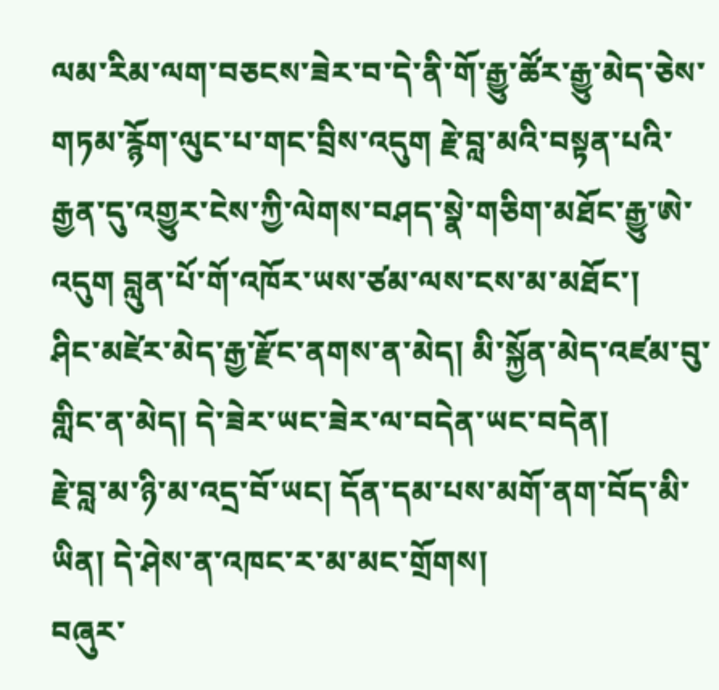ལམ་རིམ་ལག་བཅངས་ཟེར་བ་དེ་ནི་གོ་རྒྱུ་ཚོར་རྒྱུ་མེད་ཅེས་གཏམ་རྙོག་ལུང་པ་གང་བྲིས་འདུག རྗེ་བླ་མའི་བསྟན་པའི་རྒྱན་དུ་འགྱུར་ངེས་ཀྱི་ལེགས་བཤད་སྣེ་གཅིག་མཐོང་རྒྱུ་ཨེ་འདུག བླུན་པོ་གོ་འཁོར་ཡས་ཙམ་ལས་ངས་མ་མཐོང་།
ཤིང་མཛེར་མེད་རྒྱ་རྫོང་ནགས་ན་མེད། མི་སྐྱོན་མེད་འཛམ་བུ་གླིང་ན་མེད། དེ་ཟེར་ཡང་ཟེར་ལ་བདེན་ཡང་བདེན།
རྗེ་བླ་མ་ཉི་མ་འདྲ་བོ་ཡང། དོན་དམ་པས་མགོ་ནག་བོད་མི་ཡིན། དེ་ཤེས་ན་འཁང་ར་མ་མང་གྲོགས།
བཞུར་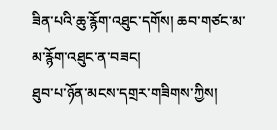ཟིན་པའི་ཆུ་རྙོག་འཐུང་དགོས། ཆབ་གཙང་མ་མ་རྙོག་འཐུང་ན་བཟང།
ཐུབ་པ་ཉོན་མངས་དགྲར་གཟིགས་ཀྱིས།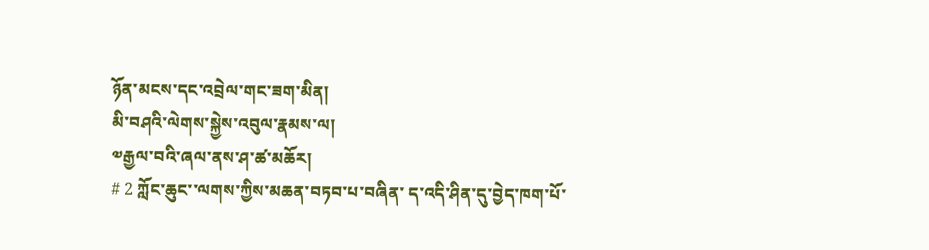ཉོན་མངས་དང་འབྲེལ་གང་ཟག་མིན།
མི་བཤའི་ལེགས་སྐྱེས་འབུལ་རྣམས་ལ།
༧རྒྱལ་བའི་ཞལ་ནས་ཤ་ཚ་མཆོར།
# 2 ཀློང་ཆུང་་ལགས་ཀྱིས་མཆན་བཏབ་པ་བཞིན་ ད་འདི་ཤིན་དུ་བྱེད་ཁག་པོ་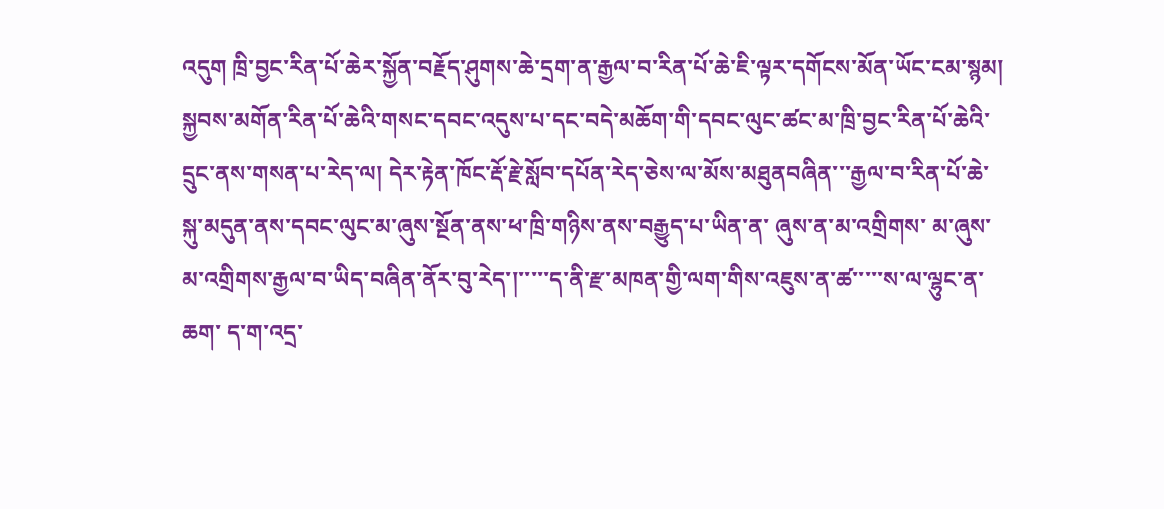འདུག ཁྲི་བྱང་རིན་པོ་ཆེར་སྐྱོན་བརྗོད་ཤུགས་ཆེ་དྲག་ན་རྒྱལ་བ་རིན་པོ་ཆེ་ཇི་ལྟར་དགོངས་མོན་ཡོང་ངམ་སྙམ། སྐྱབས་མགོན་རིན་པོ་ཆེའི་གསང་དབང་འདུས་པ་དང་བདེ་མཆོག་གི་དབང་ལུང་ཚང་མ་ཁྲི་བྱང་རིན་པོ་ཆེའི་དྲུང་ནས་གསན་པ་རེད་ལ། དེར་རྟེན་ཁོང་རྡོ་རྗེ་སློབ་དཔོན་རེད་ཅེས་ལ་མོས་མཐུནབཞིན་་་རྒྱལ་བ་རིན་པོ་ཆེ་སྐུ་མདུན་ནས་དབང་ལུང་མ་ཞུས་སྔོན་ནས་ཕ་ཁྲི་གཉིས་ནས་བརྒྱུད་པ་ཡིན་ན་ ཞུས་ན་མ་འགྲིགས་ མ་ཞུས་མ་འགྲིགས་རྒྱལ་བ་ཡིད་བཞིན་ནོར་བུ་རེད་།་་་་་ད་ནི་རྫ་མཁན་གྱི་ལག་གིས་འཇུས་ན་ཚ་་་་་ས་ལ་ལྷུང་ན་ཆག་ ད་ག་འདྲ་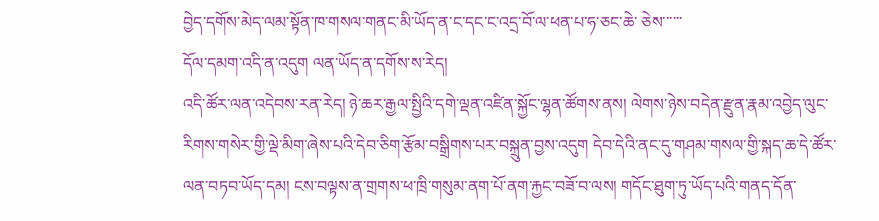བྱེད་དགོས་མེད་ལམ་སྟོན་ཁ་གསལ་གནང་མི་ཡོད་ན་ང་དང་ང་འདྲ་བོ་ལ་ཕན་པ་ཧ་ཅང་ཆེ་ ཅེས་་་་་་
དོལ་དམག་འདི་ན་འདུག ལན་ཡོད་ན་དགོས་ས་རེད།
འདི་ཚོར་ལན་འདེབས་རན་རེད། ཉེ་ཆར་རྒྱལ་སྤྱིའི་དགེ་ལྡན་འཛིན་སྐྱོང་ལྷན་ཚོགས་ནས། ལེགས་ཉེས་བདེན་རྫུན་རྣམ་འབྱེད་ལུང་རིགས་གསེར་གྱི་ལྡེ་མིག་ཞེས་པའི་དེབ་ཅིག་རྩོམ་བསྒྲིགས་པར་བསྐྲུན་བྱས་འདུག དེབ་དེའི་ནང་དུ་གཤམ་གསལ་གྱི་སྐད་ཆ་དེ་ཚོར་ལན་བཏབ་ཡོད་དམ། ངས་བལྟས་ན་གྲགས་ཕ་ཁྲི་གསུམ་ནག་པོ་ནག་རྐྱང་བཟོ་བ་ལས། གདོང་ཐུག་ཏུ་ཡོད་པའི་གནད་དོན་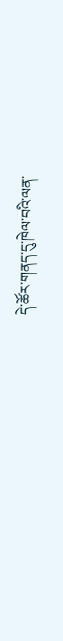དེ་ཚོར་གནད་དུ་ཁེལ་བའི་ལན་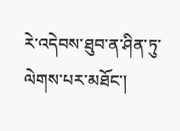རེ་འདེབས་ཐུབ་ན་ཤིན་ཏུ་ལེགས་པར་མཐོང་།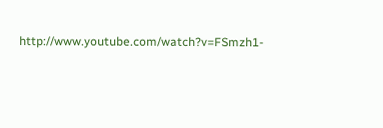http://www.youtube.com/watch?v=FSmzh1-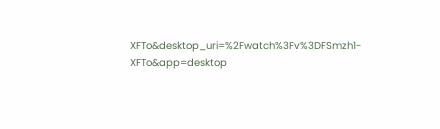XFTo&desktop_uri=%2Fwatch%3Fv%3DFSmzh1-XFTo&app=desktop